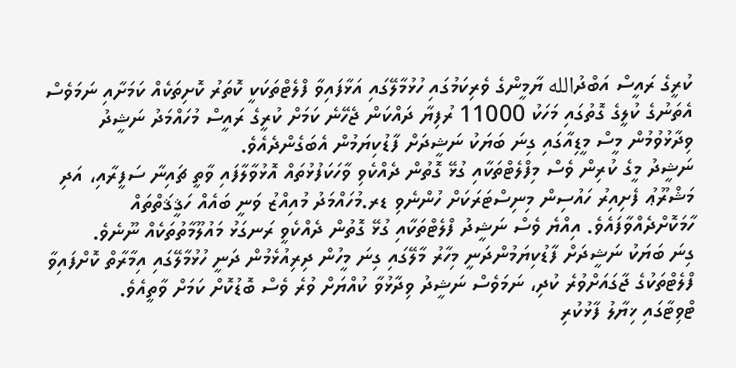ކުރީގެ ރައީސް އަބްދުالله ޔާމީންގެ ވެރިކަމުގައި ހުޅުމާލޭގައި އަޅާފައިވާ ފްލެޓްތަކަކީ ކޮތަރު ކޮށިތަކެއް ކަމަށާއި ނަމަވެސް އެތަނުގެ ކުލީގެ ގޮތުގައި މަހަކު 11000 ރުފިޔާ ދައްކަން ޖެހޭނެ ކަމަށް ކުރީގެ ރައީސް މުހައްމަދު ނަޝީދު ވިދާޅުވުމުން މީސް މީޑިއާގައި ގިނަ ބަޔަކު ނަޝީދަށް ފާޑުކިޔަމުން އެބަގެންދެއެވެ.
ނަޝީދު މީގެ ކުރިން ވެސް މިފްލެޓްތަކާއި ގުޅޭ ގޮތުން ދެއްކެވި ވާހަކަފުޅުތައް އޮޅުވާލާފައި ވާތީ ޗައިނާ ސަފީރާއި، އަދި މަޝްރޫޢު ފެށިއިރު ހައުސިން މިނިސްޓަރަކަށް ހުންނެވި ޑރ.މުހައްމަދު މުއިއްޒު ވަނީ ބައެއް ހަޤީޤަތްތައް ހާމަކޮށްދެއްވާފައެވެ. އިއްޔެ ވެސް ނަޝީދު ފްލެޓްތަކާއި ގުޅޭ ގޮތުން ދެއްކެވީ ރަނގަޅު މައުލޫމާތުތަކެއް ނޫނެވެ.
ގިނަ ބަޔަކު ނަޝީދަށް ފާޑުކިޔަމުންދަނީ މިހާރު މާލޭގައި ގިނަ މީހުން ދިރިއުޅެމުން ދަނީ ހުޅުމާލޭގައި އިމާރާތް ކޮށްފައިވާ ފްލެޓްތަކުގެ ޖާގައަށްވުރެ ކުދި، ނަމަވެސް ނަޝީދު ވިދާޅުވާ ކުއްޔަށް ވުރެ ވެސް ބޮޑުކޮށް ކަމަށް ވާތީއެވެ.
ޓްވިޓާގައި ޚިޔާލު ފާޅުކުރި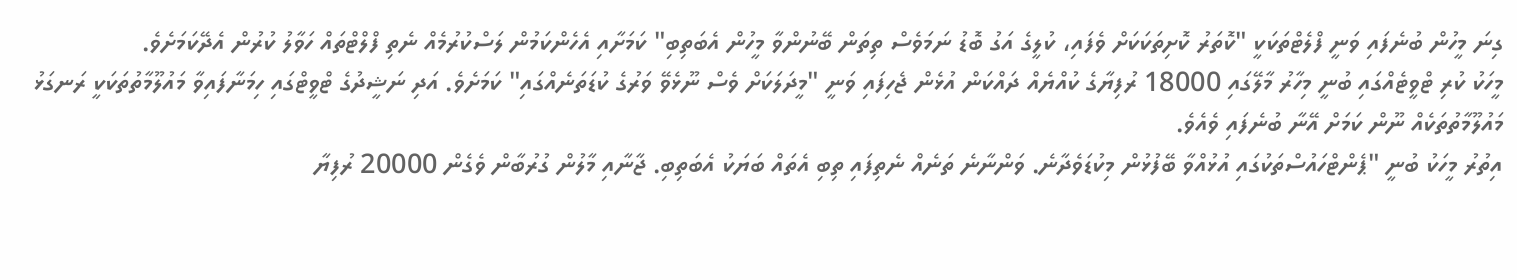ގިނަ މީހުން ބުނެފައި ވަނީ ފްލެޓްތަކަކީ "ކޮތަރު ކޮށިތަކަކަށް ވެފައި، ކުލީގެ އަގު ބޮޑު ނަމަވެސް ތިތަން ބޭނުންވާ މީހުން އެބަތިބި" ކަމަށާއި އެހެންކަމުން ލަސްކުރުމެއް ނެތި ފްލްޓްތައް ހަވާލު ކުރުން އެދޭކަމަށެވެ.
މީހަކު ކުރި ޓްވީޓެއްގައި ބުނީ މިހާރު މާލޭގައި 18000 ރުފިޔާގެ ކުއްޔެއް ދައްކަން އުޅެން ޖެހިފައި ވަނީ "މީދަލަކަށް ވެސް ނޫޅެވޭ ވަރުގެ ކުޑަތަނެއްގައި" ކަމަށެވެ. އަދި ނަޝީދުގެ ޓްވީޓްގައި ހިމަނާފައިވާ މައުލޫމާތުތަކަކީ ރަނގަޅު މައުލޫމާތުތަކެއް ނޫން ކަމަށް އޭނާ ބުނެފައި ވެއެވެ.
އިތުރު މީހަކު ބުނީ "ޕެންޓްހައުސްތަކުގައި އުޅުއްވާ ބޭފުޅުން މިކުޑަވެދާނެ. ވަންނާނެ ތަނެއް ނެތިފައި ތިބި އެތައް ބަޔަކު އެބަތިބި. ޖާނާއި މާލުން ގުރުބާން ވެގެން 20000 ރުފިޔާ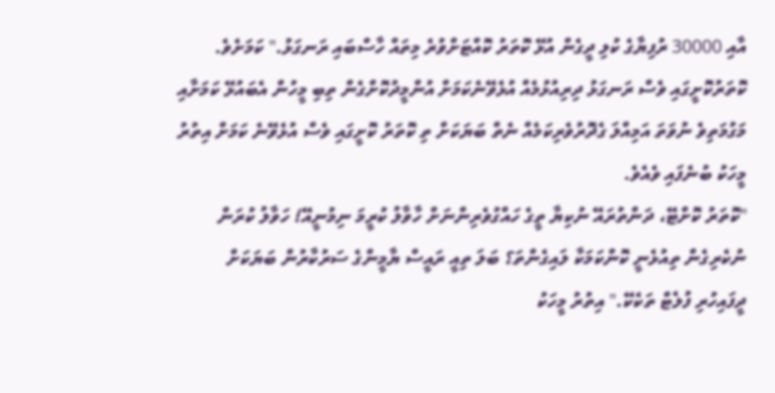އާއި 30000 ރުފިޔާގެ ކުލި ދީގެން އުޅޭ ކޮތަރު ކޮއްޓަށްވުރެ މިތައް ހާސްބައި ރަނގަޅު." ކަމަށެވެ.
ކޮތަރުކޮށީގައި ވެސް ރަނގަޅު ދިރިއުޅުމެއް އުޅެވޭނެކަމަށް އުންމީދުކޮށްގެން ތިބި މީހުން އެބައުޅޭ ކަމަށާއި މަގުމަތިވެ ނުވަތަ އަމިއްލަ ގެދޮރުވެރިކަމެއް ނެތް ބަޔަކަށް ތި ކޮތަރު ކޮށީގައި ވެސް އުޅެވޭނެ ކަމަށް އިތުރު މީހަކު ބުނެފައި ވެއެވެ.
"ކޮތަރު ކޮށްޓޭ، ދަންތުރައޭ ނުކިޔާ ތީގެ ހައްގުވެރިންނަށް ހާވާލު ކުރީމަ ނިމުނީއޭ! ހަވާލު ކުރަން ނުކެރިގެން ތިއުޅެނީ ކޮންކަމަކާ ލައިގެންތަ؟ ބަލަ ތިއީ ރައީސް ޔާމީންގެ ސަރުކާރުން ބަޔަކަށް ދީފައިހުރި ފުލެޓް ތަކެކޭ." އިތުރު މީހަކު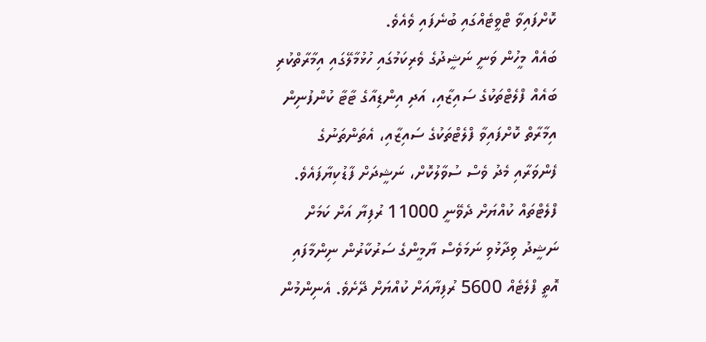ކޮށްފައިވާ ޓްވީޓެއްގައި ބުނެފައި ވެއެވެ.
ބައެއް މީހުން ވަނީ ނަޝީދުގެ ވެރިކަމުގައި ހުޅުމާލޭގައި އިމާރާތްކުރި ބައެއް ފްލެޓްތަކުގެ ސައިޒާއި، އަދި އިންޑިއާގެ ޓާޓާ ކުންފުނިން އިމާރާތް ކޮށްފައިވާ ފްލެޓްތަކުގެ ސައިޒާއި، އެތަންތަނުގެ ފެންވަރާއި މެދު ވެސް ސުވާލުކޮށް، ނަޝީދަށް ފާޑުކިޔާފައެވެ.
ފްލެޓްތައް ކުއްޔަށް ދެވޭނީ 11000 ރުފިޔާ އަށް ކަމަށް ނަޝީދު ވިދާޅުވި ނަމަވެސް ޔާމީންގެ ސަރުކާރުން ނިންމާފައި އޮތީ ފްލެޓެއް 5600 ރުފިޔާއަށް ކުއްޔަށް ދޭށެވެ. އެނިންމުން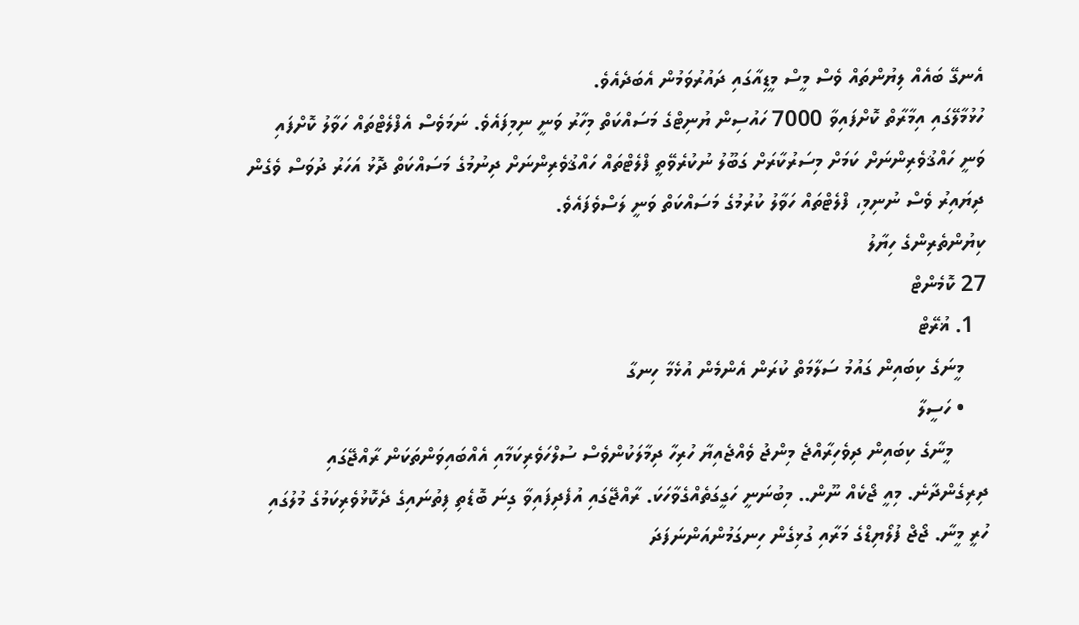އެނގޭ ބައެއް ލިޔުންތައް ވެސް މީސް މީޑިއާގައި ދައުރުވަމުން އެބަދެއެވެ.
ހުޅުމާލޭގައި އިމާރާތް ކޮށްފައިވާ 7000 ހައުސިން ޔުނިޓްގެ މަސައްކަތް މިހާރު ވަނީ ނިމިފައެވެ. ނަމަވެސް އެފްލެޓްތައް ހަވާލު ކޮށްފައި ވަނީ ހައްޤުވެރިންނަށް ކަމަށް މިސަރުކާރަށް ގަބޫލު ނުކުރެވޭތީ ފްލެޓްތައް ހައްޤުވެރިންނަށް ދިނުމުގެ މަސައްކަތް ދޮޅު އަހަރު ދުވަސް ވެގެން ދިޔައިރު ވެސް ނުނިމި، ފްލެޓްތައް ހަވާލު ކުރުމުގެ މަސައްކަތް ވަނީ ލަސްވެފައެވެ.
ކިޔުންތެރިންގެ ހިޔާލު
27 ކޮމެންޓް
  1. ޣުރޭޓް
    މީނަގެ ކިބައިން ގައުމު ސަލާމަތް ކުރަން އެންމެން އުޅެމާ ހިނގާ
    • ހަސީލާ
      މީނާގެ ކިބައިން ދިވެހިރާއްޖެ މިންޖު ވެއްޖެއިޔާ ހުރިހާ ދިމާލަކުންވެސް ސުލްހަވެރިކަމާއި އެއްބައިވަންތަކަން ރާއްޖޭގައި ދިރިގެންދާނެ. މިއީ ޖޯކެއް ނޫން.. މިބުނަނީ ހަގީގަތެއްގެވާހަކަ. ރާއްޖޭގައި އުފެދިފައިވާ ގިނަ ބޮޑެތި ފިތުނައިގެ ދެކޮޅުވެރިކަމުގެ މުލުގައި ހުރީ މީނާ. ޖޯޖް ފުލޯޔިޑްގެ މަރާއި ގުޅިގެން ހިނގަމުންއަންނަފަދަ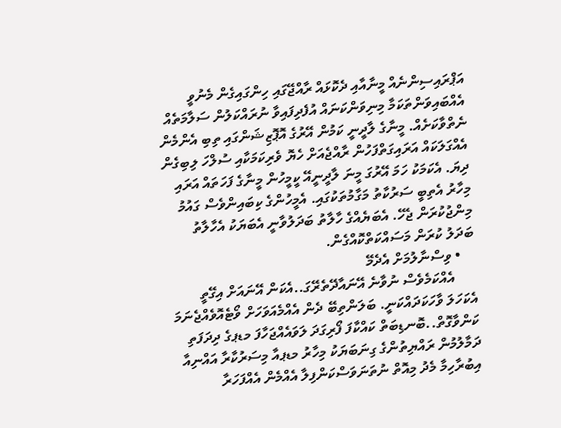އަޕްރައިސިންނެއް މީނާއާއި ދެކޮޅައް ރާއްޖޭގައި ހިންގައިގެން މެނުވީ އެއްބައިވަންތަކަމާ މިނިވަންކަނައް އުފެދިފައިވާ ނުރައްކަލުން ސަލާމަތެއް ނެތްވާކަށެއް. މީނާގެ ލާދީނީ ކަމުން އޭރުގެ އޮޕޮޒިޝަންގައި ތިބި އެންމެން އެއްގަލަކައް އަރައިގަތްފަހުން ރާއްޖެއަށް ހެޔޮ ވެރިކަމަކާއި ސުލްހަ ލިބިގެން ދިޔަ. އެކަމަކު ހަމަ އޭރުގަ މީނަ ލާދީނީއޭ ކީމީހުން މީނާގެ ފަހަތައް އަރައި މިހާރު އެތިބީ ސަރުކާތު މަގާމުތަކުގައި. އެމީހުންގެ ކިބައިންވެސް ގައުމު މިންޖުކުރަން ޖެހޭ. އެބަޔެއްގެ ހާލާތު ބަދަލުވާނީ އެބަޔަކު އެހާލާތު ބަދަލު ކުރަން މަސައްކަތްކޮއްގެން.
    • ވިސްނާލުމަށް އެދެމޭ
      އެއްކަމެވެސް ނުވާނެ އޭނައާދޭތެރޭގަ..އެކަން އޭނައަށް އިގޭތީ އެކަހަލަ ވާހަކަދައްކަނީ. ބަލަންތިބޭ ދެން އެއްމެއަވަހަށް ވޯޓެއޮވެއްޖެނަމަ ކަންވާގޮތް..ބޮނޑިބަތް ކައްކާފަ ފޯރިގަދަ ލަވައެއްޖަހާފަ މޑޕގެ ދިދަފަތި ދަމާލުމުން ރައްޔިތުންގެ ގިނަބަޔަކު މިހާރު މޑޕއާ މިސަރުކާރާ އައްނިއާ އިބުރާހިމާ މެދު މިއޮތް ނުތަނަވަސްކަންފިލާ އެއްމެން އެއްފަހަރާ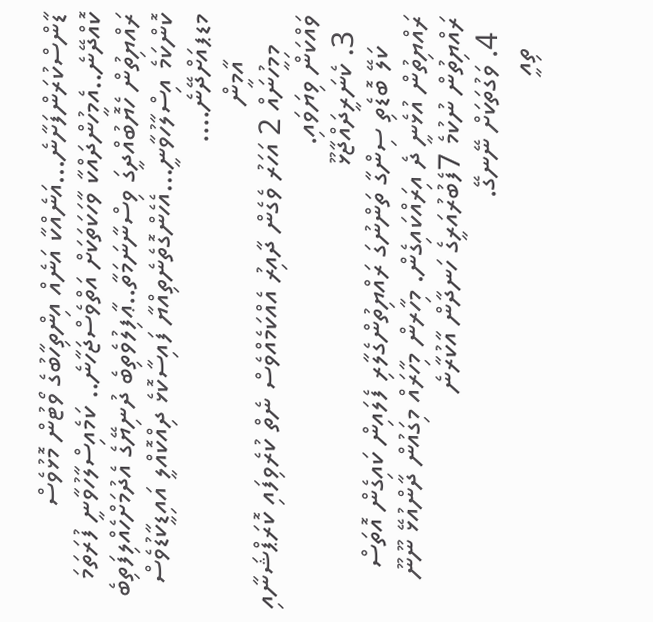ޑާންސްކުރަންފަށާނެ...އަނެއްކާ އަނެއް އިންތިހާބުގެ ވޯޓުން މޮޅުވެސް ކޮއްދޭނެ..އެމީހުންދައްކާ ވާހަކަތަކަށް އަތްވެސްޖަހާނެ.. ކަމެއިސްލާހުވާނީ ފުރަތަމަ ރައްޔިތުން ހެޔޮބުއްދީގަ ވިސްނާނަމަތާ..ޢާފިލުވެތިބެ ދުނިޔޭގެ އެދުމަށްހެއްލިފަތިބެ ކޮންކަމެ އިސްލާހުވާނީ...އެހެންގޮތެނެތިއްޔާ ފައިސާކޮޅެ ދިއްކޮއްލީ އައިޑީކާޑުވެސް މޑޕއަށްދޭނެ....
      އާމީން
    މިމީހުނައް 2 އަހަރު ވެގެން ދާއިރު އެއްކަމެއްވެސް ނެތް ކުރެވިފައި ކޮރަޕްޝަނާއި ވައްކަން ވިޔަވައި.
  3. ކެނަރީދައްޖާޅޫ
    ކަލޭ ބޮޑެތި ސިންގާ ތަންނުގަ ރައްޔިތުންގެލާރި ފެލައިން ކައިގެން އޮތަސް ރައްޔިތުން އުޅެނީ ދެ އިރައްކައިގެން. މިހާރން މިހާރައް މިގައުން ދާންއުޅޭ ނޫނޫ ރައްޔިތުން ނުކުމެ 7ފެބުރުއަރީގެ ހަނދާން އާކުރާނެ
  4. ވަގުތަކަށް ނޭނގޭ.
    ތިއީ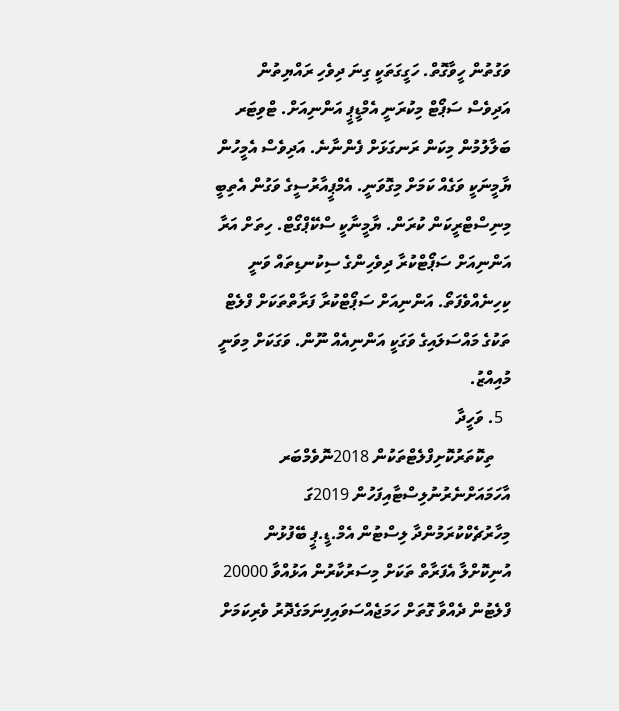ވަގުތުން ހީވާގޮތް. ހަގީގަތަކީ ގިނަ ދިވެހި ރައްޔިތުން އަދިވެސް ސަޕޯޓް މިކުރަނީ އެމްޑީޕީ އަންނިއަށް. ޓްވިޓަރ ބަލާލުމުން މިކަން ރަނގަޅަށް ފެންނާނެ. އަދިވެސް އެމީހުން ޔާމީނަކީ ވަގެއް ކަމަށް މިގޮވަނީ. އެމްޕީއާރުސީގެ ވަގުން އެތިބީ މިނިސްޓްރީކަން ކުރަން. ޔާމީނާކީ ސްކޭޕްގޯޓް. ހިތަށް އަރާ އަންނިއަށް ސަޕޯޓްކުރާ ދިވެހިންގެ ސިކުނޑިތައް ވަނީ ކިހިނެއްވެފަތޯ. އަންނިއަށް ސަޕޯޓްކުރާ ފަރާތްތަކަށް ފްލެޓް ތަކުގެ މައްސަލައިގެ ވަގަކީ އަންނިއެއް ނޫން. ވަގަކަށް މިވަނީ މުއިއްޒު.
  5. ވަހީދާ
    ތިކޮތަރުކޮށިފްލެޓްތަކުން 2018ނޮވެމްބަރ އާހަމައަށްނެރުނުލިސްޓާއިފަހުން 2019ގަ މިހާރުޗެކްކުރަމުންދާ ލިސްޓުން އެމް.ޑީ.ޕީ ބޭފުޅުން އުނިކޮށްލާ އެފަރާތް ތަކަށް މިސަރުކާރުން އަޅުއްވާ 20000 ފްލެޓުން ދެއްވާ ގޮތަށް ހަމަޖެއްސަވައިފިނަމަގެދޮރު ވެރިކަމަށް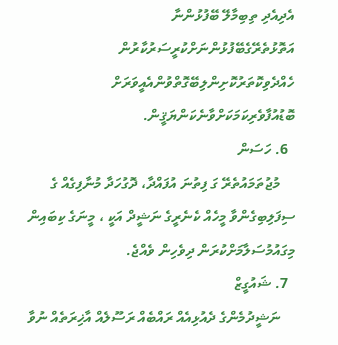އެދިއެދި ތިބިމާލޭ ބޭފުޅުންނާ އަތޮޅުތެރޭގެބޭފުޅުންނަށްކުރީސަރުކާރުން ހެއްދެވިކޮތަރުކޮށިންލިބޭގޮތްވުންއެއީވަރަށް ބޮޑުއުފާވެރިކަމަކަށްވާނެކަންޔަޤީން.
  6. ހަސަން
    މުޖުތަމައުތެރޭ ގަ ފިތުނަ އުފައްދާ، ދޮގުހަދާ މުނާފިގެއް ގެ ސިފަލިބިގެންވާ މީހެއް ކެނެރީގެ ނަޝީދް އަކީ ، މީނަގެ ކިބައިން މިގައުމުސަލާމަށްކުރަން ދިވެހިން ވެއްޖެ.
  7. ޝައުގީޒް
    ނަޝީދުމެންގެ ދެއުޅިއެއް ރައްބެއް ރަސޫލެއް އާޚިރަތެއް ނުވާ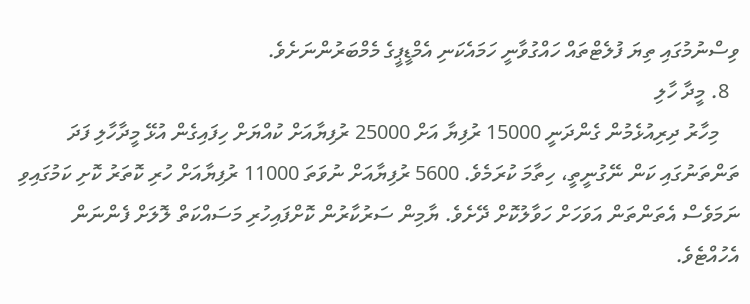ވިސްނުމުގައި ތިޔަ ފުލެޓްތައް ހައްގުވާނީ ހަމައެކަނި އެމްޑީޕީގެ މެމްބަރުންނަށެވެ.
  8. މީދާ ހާލި
    މިހާރު ދިރިއުޅެމުން ގެންދަނީ 15000 ރުފިޔާ އަށް 25000 ރުފިޔާއަށް ކުއްޔަށް ހިފައިގެން އުޅޭ މީދާހާލި ފަދަ ތަންތަނުގައި ކަން ނޭގުނީތީ، ހިތާމަ ކުރަމެވެ. 5600 ރުފިޔާއަށް ނުވަތަ 11000 ރުފިޔާއަށް ހުރި ކޮތަރު ކޮށި ކަމުގައިވި ނަމަވެސް އެތަންތަން އަވަހަށް ހަވާލުކޮށް ދޭށެވެ. ޔާމިން ސަރުކާރުން ކޮށްފައިހުރި މަސައްކަތް ލޮލަށް ފެންނަން އެހުއްޓެވެ.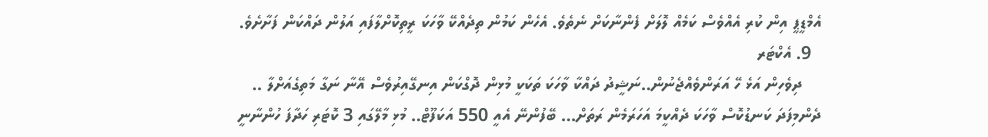އެމްޑީޕީ އިން ކުރި އެއްވެސް ކަމެއް ލޮލަށް ފެންނާކަށް ނެތެވެ. އެހެން ކަމުން ތިދެއްކޭ ވާހަކަ ރީތިކޮށްލާފައި އަލުން ދައްކަން ފަށާށެވެ.
  9. އެކްޓަރ
    ދިވެހިން އަޅެ ހޭ އަރަންވެއްޖެނުން..ނަޝީދު ދައްކާ ވާހަކަ ތަކަކީ މުޅިން ދޮގްކަން އިނގޭއިރުވެސް އޭނާ ނަގާ މަތިގެއަށްލާ .. ދެންމިފަދަ ކަނޑުކޮސް ވާހަކަ ދެއްކީމަ އަހަރަމެން ރަތަށް... ބޭފުންނޭ އެއީ 550 އަކަފޫޓް.. މުޅި މާލޭގައި 3 ކޮޓަރި ހަދާފަ ހުންނާނީ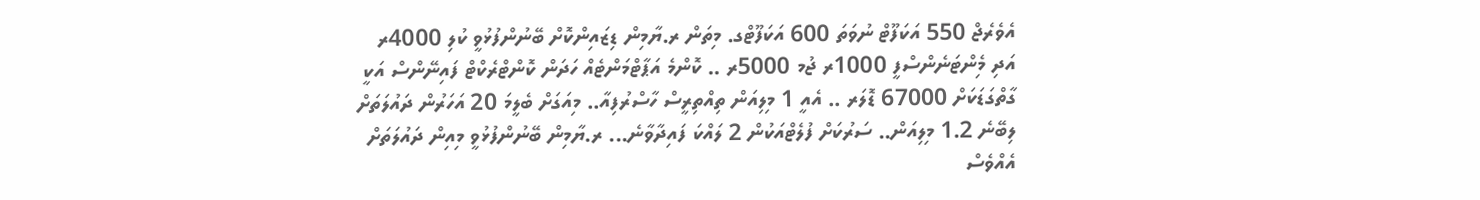އެވެރެޖް 550 އަކަފޫޓް ނުވަތަ 600 އަކަފޫޓްގ. މިތަން ރ.ޔާމިން ޑިޒައިންކޮށް ބޭނުންފުޅުވީ ކުލި 4000ރ އަދި މެިންޓަނެންސްފީ 1000ރ ޖުމ 5000ރ .. ކޮންމެ އަޕާޓްމަންޓެއް ހަދަން ކޮންޓްރެކްޓް ފައިނޭންސް އަކީ ގާތްގަޑަކަށް 67000 ޑޮލަރ .. އެއީ 1 މިލިއަން ތިއްތިރީސް ހާސްރުފިއާ.. މިއަގަށް ބެލީމަ 20 އަހަރުން ދައުލަތަށް ލިބޭނެ 1.2 މިލިއަން.. ސަރުކަށް ފުލެޓްއަކުން 2 ލައްކަ ފައިދާވާނެ... ރ.ޔާމިން ބޭނުންފުޅުވީ މިއިން ދައުލަތަށް އެއްވެސް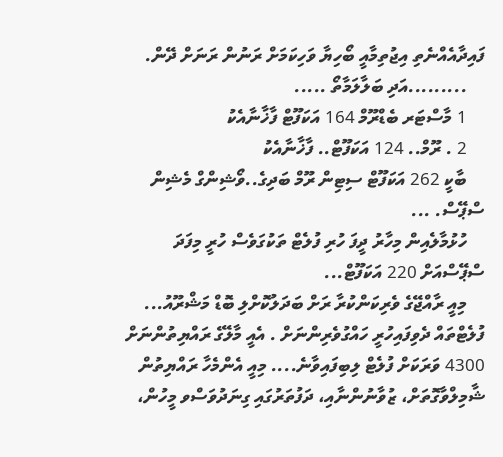ފައިދާއެއްނެތި އިޖުތިމާއީ ބޯހިޔާ ވަހިކަމަށް ރަނުން ރަނަށް ދޭން.
    .........އަދި ބަލާލަމާތޯ .....
    1 މާސްޓަރ ބެޑްރޫމް 164 އަކަފޫޓް ފާޚާނާއެކު
    2 . ރޫމް.. 124 އަކަފޫޓް.. ފާޚާނާއެކު
    ބާކީ 262 އަކަފޫޓް ސިޓިން ރޫމް ބަދިގެ..ވޯޝިންގް މެޝިން ސްޕޭސް. ...
    ހުޅުމާލެއިން މިހާރު ދީފަ ހުރި ފުލެޓް ތަކުގަވެސް ހުރީ މިފަދަ ސްޕޭސްއަށް 220 އަކަފޫޓް...
    މިއީ ރާއްޖޭގެ ވެރިކަންކުރާ ރަށް ބަދަލުކޮށްލި ބޮޑް މަޝްރޫއު... ފުލެޓްތައް ދެވިފައިހުރީ ހައްގުވެރިންނަށް . އެއީ މާލޭގެ ރައްޔިތުންނަށް 4300 ވަރަކަށް ފުލެޓް ލިބިފައިވާނެ.... މިއީ އެންމެހާ ރައްޔިތުން ޝާމިލްވާގޮތަށް، ޒުވާނުންނާއި، ދަފުތަރުގައި ގިނަދުވަސްވ މީހުން،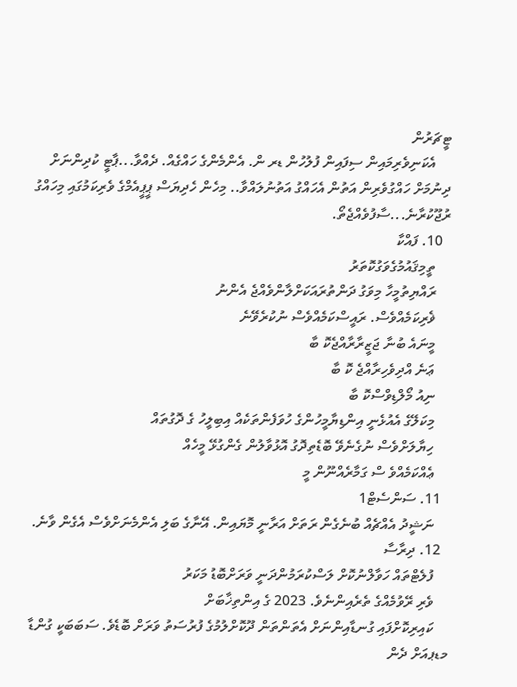ޓީޗަރުން
    އެކަނިވެރިމައިން ސިފައިން ފުލުހުން ޑރ ން. އެންމެންގެ ހައްގެއް. ދެއްވާ...ޕާޓީ ކުދިންނަށް ދިނުމަށް ހައްގުވެރިން އަތުން އެހައްގު އަތުނުލައްވާ.. މިހެން ހެދިޔަސް ޕީޕީއެމްގެ ވެރިކަމުގައި މިހައްގު ރުޖޫކުރާނެ...ސާފުވެއްޖެތޯ.
  10. ފައްކާ
    ތީމިޤައުމުގެވަގުކޮތަރު
    ރައްޔިތުމީހާ މިވަގު ދަންތުރައަކަށްލާންވެއްޖެ އެންނު
    ޥެރިކަމެއްވެސް. ރައީސްކަމެއްވެސް ނުކުރެވޭނެ
    މީނައެ ބުނާ ޖަޒީރާރާއްޖެކޮ ބާ
    ޢަނެ އްދިވެހިރާއްޖެ ކޮ ބާ
    ނިއު މޯލްޑިވްސްކޮ ބާ
    މިކަލޭގެ އެއުޅެނީ އިންޑިޔާމީހުންގެ ހުވަފެންތަކެއް އިބިލީހު ގެ ދޮގުތައް
    ހިޔާލަށްވެސް ނުގެނެވޭ ބޮޑެތިދޮގު އޮޅުވާލުން ގެންގުޅޭ މީހެއް
    ޢެއްކަމެއްވެ ސް ގަމާރެއްނޫން މީ
  11. ސަންސެޓް1
    ނަޝީދު އެއްޗެއް ބުނެގެން ރަތަށް އަރާނީ މޮޔައިން. އޭނާގެ ބަލި އެންމެނަށްވެސް އެގެން ވާނެ.
  12. ދިރާސާ
    ފުލެޓްތައް ހަވާލްނުކޮށް ލަސްކުރަމުންދަނީ ވަރަށްބޮޑު މަކަރު
    ވެރި ރޭވުމެއްގެ ތެރެއިންނެވެ. 2023 ގެ އިންތިޚާބަށް
    ކައިރިކޮށްފައި ގުނޑާއިންނަށް އެތަންތަން ދޫކޮށްލުމުގެ ފުރުސަތު ވަރަށް ބޮޑެވެ. ސަބަބަކީ ގުންޑާ މޑޕއަށް ދެން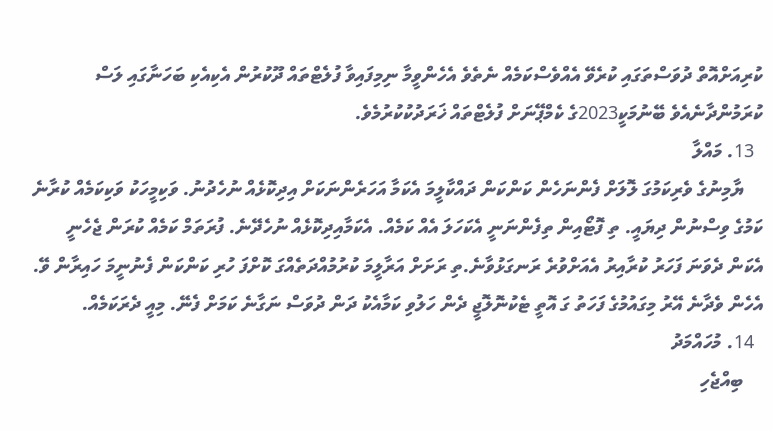ކުރިއަށްއޮތް ދުވަސްތަގައި ކުރެވޭ އެއްވެސްކަމެއް ނެތެވެ އެހެންވީމާ ނިމިފައިވާ ފުލެޓްތައް ދޫކުރުން އެކިއެކި ބަހަނާގައި ލަސް ކުރަމުންދާނެއެވެ ބޭނުމަކީ2023ގެ ކެމްޕޭނަށް ފުލެޓްތައް ޚަރަދުކުކުރުމެވެ.
  13. މައްލާ
    ޔާމިނުގެ ވެރިކަމުގަ ލޮލަށް ފެންނަހެން ކަންކަން ދައްކާލީމަ އެކަމާ އަހަރެންނަކަށް އިދިކޮޅެއް ނުހެދުނު. ވަކިމީހަކު ވަކިކަމެއް ކުރާނެ ކަމުގެ ވިސްނުން ދިޔައީ. ތި ފޮޓޯއިން ތިފެންނަނީ އެކަހަލަ އެއް ކަމެއް. އެކަމާއިދިކޮޅެއް ނުހެދޭނެ. ފުރަތަމް ކަމެއް ކުރަން ޖެހެނީ އެކަން ދެވަނަ ފަހަރު ކުރާއިރު އެއަށްވުރެ ރަނގަޅުވާނެ.ތި ރަށަށް އަރާލީމަ ކުރުމުއްދަތެއްގަ ކޮށްފަ ހުރި ކަންކަން ފެނުނީމަ ހައިރާން ވޭ. އެހެން ވެދާނެ އޭރު މިގައުމުގެ ފަހަތު ގަ އޮތީ ޓެކުނޮލޮޖީ ދެން ހަލުވި ކަމާއެކު ދަން ދުވަސް ނަގާނެ ކަމަށް ފެނޭ. މިއީ ދެރަކަމެއް.
  14. މުހައްމަދު
    ބިއްޖެހި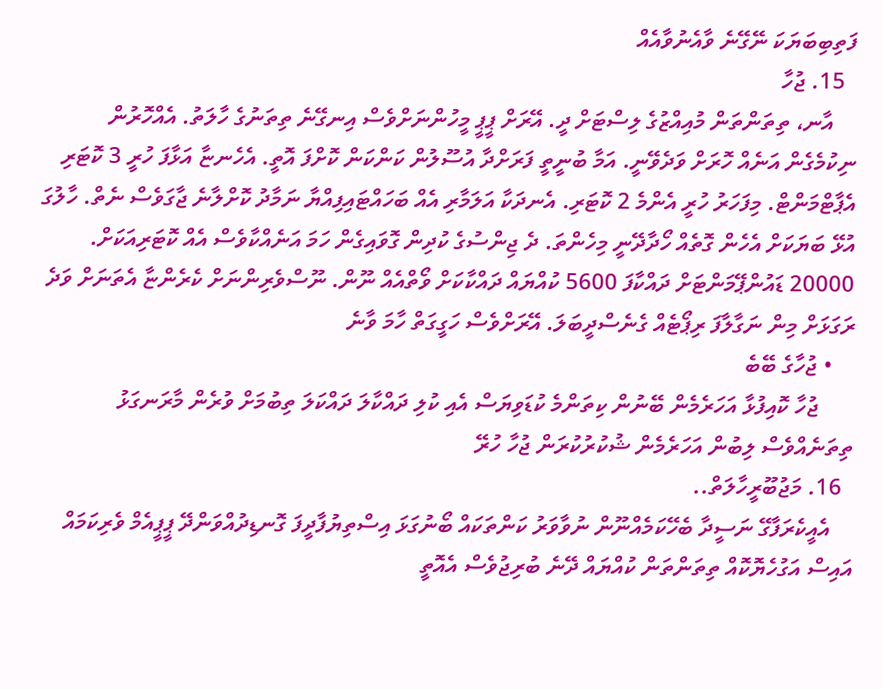ފަތިބިބަޔަކަ ނޭގޭނެ ވާއެނުވާއެއް
  15. ޖުހާ
    އާނ، ތިތަންތަން މުއިއްޒުގެ ލިސްޓަށް ދީ. އޭރަށް ޕީޕީ މީހުންނަށްވެސް އިނގޭނެ ތިތަނުގެ ހާލަތު. އެއްހޮރުން ނިކުމެގެން އަނެއް ހޮރަށް ވަދެވޭނީ. އަމާ ބުނީތީ ފަރަށްދާ އުސޫލުން ކަންކަން ކޮށްފަ އޮތީ. އެހެނޏާ އަޅާފަ ހުރީ 3 ކޮޓަރި އެޕާޓްމަންޓް. މިފަހަރު ހުރީ އެންމެ 2 ކޮޓަރި. އެނދަކާ އަލަމާރި އެއް ބަހައްޓައިފިއްޔާ ނަމާދު ކޮށްލާނެ ޖާގަވެސް ނެތް. ހާލުގަ އުޅޭ ބަޔަކަށް އެހެން ގޮތެއް ހޯދާދޭނީ މިހެންތަ. ދެ ޖިންސުގެ ކުދިން ގޮވައިގެން ހަމަ އަނެއްކާވެސް އެއް ކޮޓަރިއަކަށް. 20000 ޑައުންޕޭމަންޓަށް ދައްކާފަ 5600 ކުއްޔައް ދައްކާކަށް ވޯތްއެއް ނޫން. ނޫސްވެރިންނަށް ކެރެންޏާ އެތަނަށް ވަދެ ރަގަޅަށް މިން ނަގާލާފަ ރިޕޯޓެއް ގެނެސްދީބަލަ. އޭރަށްވެސް ހަގީގަތް ހާމަ ވާނެ
    • ޖުހާގެ ބޭބެ
      ޖުހާ ކޮއިފުޅާ އަހަރެމެން ބޭނުން ކިތަންމެ ކުޑަވިޔަސް އެއި ކުލި ދައްކާލަ ދައްކަލަ ތިބުމަށް ވުރެން މާރަނގަޅު ތިތަނެއްވެސް ލިބުން އަހަރެމެން ޝުކުރުކުރަން ޖުހާ ހުރޭ
  16. މަޖުބޫރީހާލަތް..
    އެއީކެރަފާގޭ ނަސީދާ ބެހޭކަމެއްނޫން ނުވާވަރު ކަންތަކައް ބޯނުގަޅަ އިސްތިޔުފާދީފަ ގޮނޑިދުއްވަންދޭ ޕީޕީއެމް ވެރިކަމައް އައިސް އަގުހެޔޮކޮއް ތިތަންތަން ކުއްޔައް ދޭނެ ބުރިޖުވެސް އެއޮތީ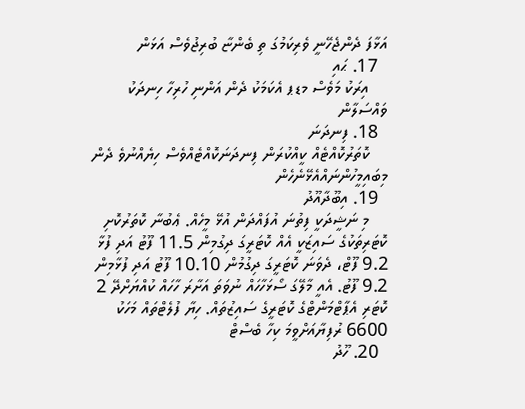އަޅާފަ ދެންޖެހޭނީ ވެރިކަމުގަ ތި ބެންޏާ ބުރިޖުވެސް އަޅަން
  17. ޙައި
    އިރަކު މަވެސް މޑޕ އެކަމަކު ދެން އަންނި ހުރިހާ ހިނދަކު ވައްސަލާން
  18. ފިނދަނަ
    ކޮތަރުކޮއްޓެއް ކީއްކުރަން ފިނދަނަކޮއްޓެއްވެސް ހިޔެއްނުވެ ދެން މިބައިމީހުންނައްއެޅޭނެހެން
  19. އިބޫދާއޫދު
    މި ނަޝީދަކީ ފިތުނަ އުފައްދަން އުޅޭ މީހެއް. ޢެބުނާ ކޮތަރުކޮށި ކޮޓަރިތަކުގެ ސައިޒަކީ އެއް ކޮޓަރީގަ ދިގުމިން 11.5 ފޫޓު އަދި ފުޅާ 9.2 ފޫޓް، ދެވަނަ ކޮޓަރީގަ ދިގުމުން 10.10 ފޫޓު އަދި ފުޅާމިން 9.2 ފޫޓު. އެއީ މާލޭގަ ސޯޅަހާހައް ނުވަތަ އަށާރަ ހާހައް ކުއްޔަށްދޭ 2 ކޮޓަރި އެޕާޓްމަންޓްގެ ކޮޓަރީގެ ސައިޒުތައް. ހިޔާ ފުލެޓްތައް މަހަކު 6600 ރުފިޔާއަށްވީމަ ކިހާ ބެސްޓް
  20. ހޫދު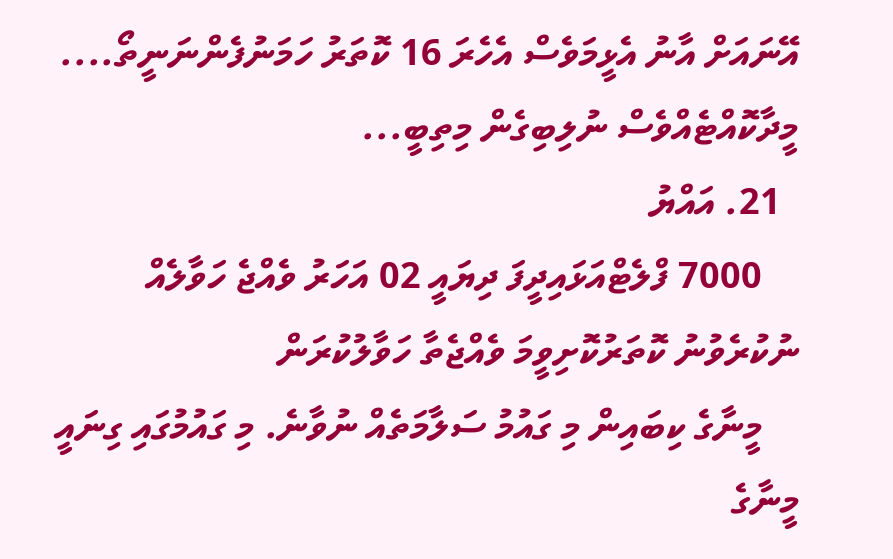އޭނައަށް އާނު އެޅީމަވެސް އެހެރަ 16 ކޮތަރު ހަމަނުފެންނަނީތޯ.... މީދާކޮއްޓެއްވެސް ނުލިބިގެން މިތިބީ...
  21. އައްޔު
    7000 ފްލެޓްއަޅައިދީފަ ދިޔައީ 02 އަހަރު ވެއްޖެ ހަވާލެއް ނުކުރެވުނު ކޮތަރުކޮށިވީމަ ވެއްޖެތާ ހަވާލުކުރަން
    މީނާގެ ކިބައިން މި ގައުމު ސަލާމަތެއް ނުވާނެ. މި ގައުމުގައި ގިނައީ މީނާގެ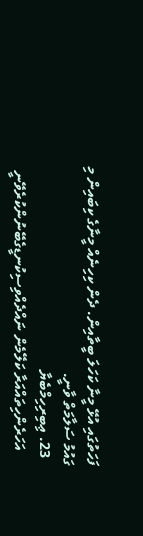ފަހަތުގައި އުޅޭ މީނާ ކަހަލަ ބީތާއިން. ދެން ކިހިނެއް މީނާގެ ކިބައިން މި ގައުމު ސަލާމަތް ވާނީ.
  23. ޢިބިރިހިމްބެޔާ
    އަހަރެންހިތައްއަރާ ކަލޭމެން ނައްދެއްވިސިކުނޑީގެބޭނުންކުރެވޭނީ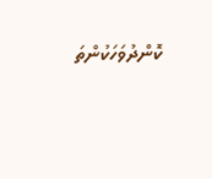ކޮންދުވަހަކުންތަ